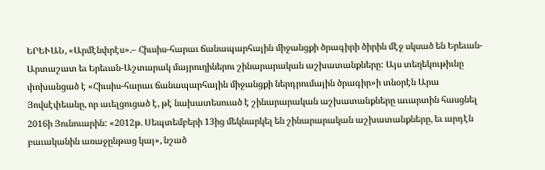ԵՐԵՒԱՆ, «Արմէնփրէս».– Հիւսիս-հարաւ ճանապարհային միջանցքի ծրագիրի ծիրին մէջ սկսած են Երեւան-Արտաշատ եւ Երեւան-Աշտարակ մայրուղիներու շինարարական աշխատանքները: Այս տեղեկութիւնը փոխանցած է «Հիւսիս-հարաւ ճանապարհային միջանցքի ներդրումային ծրագիր»ի տնօրէն Արա Յովսէփեանը, որ աւելցուցած է, թէ նախատեսուած է շինարարական աշխատանքները աւարտին հասցնել 2016ի Յունուարին: «2012թ. Սեպտեմբերի 13ից մեկնարկել են շինարարական աշխատանքները, եւ արդէն բաւականին առաջընթաց կայ», նշած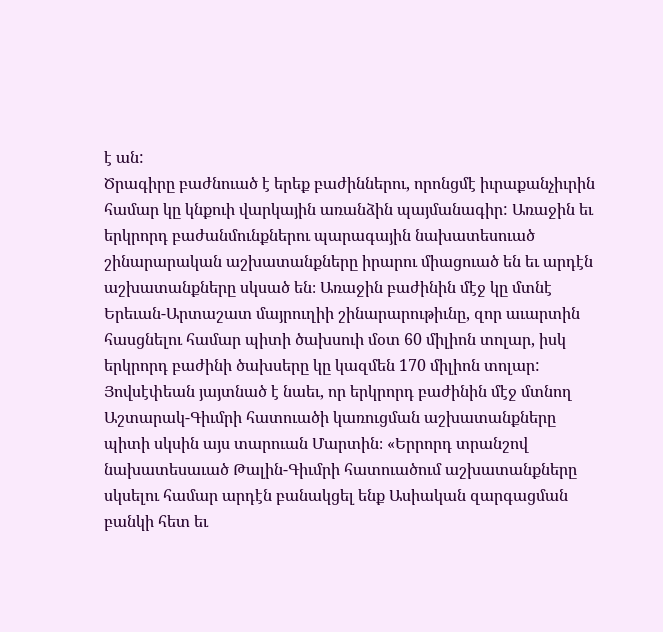է ան:
Ծրագիրը բաժնուած է երեք բաժիններու, որոնցմէ իւրաքանչիւրին համար կը կնքուի վարկային առանձին պայմանագիր: Առաջին եւ երկրորդ բաժանմունքներու պարագային նախատեսուած շինարարական աշխատանքները իրարու միացուած են եւ արդէն աշխատանքները սկսած են։ Առաջին բաժինին մէջ կը մտնէ Երեւան-Արտաշատ մայրուղիի շինարարութիւնը, զոր աւարտին հասցնելու համար պիտի ծախսուի մօտ 60 միլիոն տոլար, իսկ երկրորդ բաժինի ծախսերը կը կազմեն 170 միլիոն տոլար: Յովսէփեան յայտնած է նաեւ, որ երկրորդ բաժինին մէջ մտնող Աշտարակ-Գիւմրի հատուածի կառուցման աշխատանքները պիտի սկսին այս տարուան Մարտին։ «Երրորդ տրանշով նախատեսաւած Թալին-Գիւմրի հատուածում աշխատանքները սկսելու համար արդէն բանակցել ենք Ասիական զարգացման բանկի հետ եւ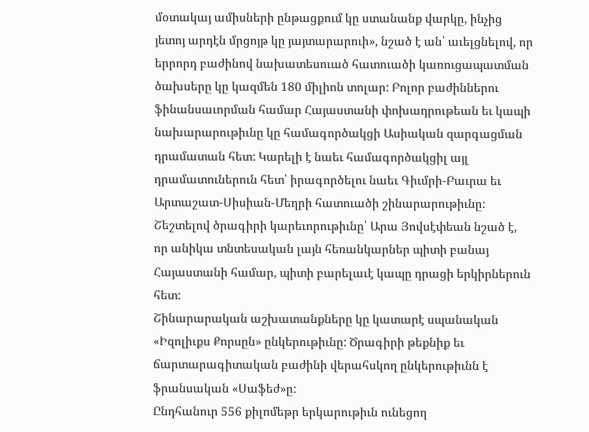մօտակայ ամիսների ընթացքում կը ստանանք վարկը, ինչից յետոյ արդէն մրցոյթ կը յայտարարուի», նշած է ան՝ աւելցնելով, որ երրորդ բաժինով նախատեսուած հատուածի կառուցապատման ծախսերը կը կազմեն 180 միլիոն տոլար: Բոլոր բաժիններու ֆինանսաւորման համար Հայաստանի փոխադրութեան եւ կապի նախարարութիւնը կը համագործակցի Ասիական զարգացման դրամատան հետ: Կարելի է նաեւ համագործակցիլ այլ դրամատուներուն հետ՝ իրագործելու նաեւ Գիւմրի-Բաւրա եւ Արտաշատ-Սիսիան-Մեղրի հատուածի շինարարութիւնը: Շեշտելով ծրագիրի կարեւորութիւնը՝ Արա Յովսէփեան նշած է, որ անիկա տնտեսական լայն հեռանկարներ պիտի բանայ Հայաստանի համար, պիտի բարելաւէ կապը դրացի երկիրներուն հետ:
Շինարարական աշխատանքները կը կատարէ սպանական «Իզոլիւքս Քորսըն» ընկերութիւնը: Ծրագիրի թեքնիք եւ ճարտարագիտական բաժինի վերահսկող ընկերութիւնն է ֆրանսական «Սաֆեժ»ը:
Ընդհանուր 556 քիլոմեթր երկարութիւն ունեցող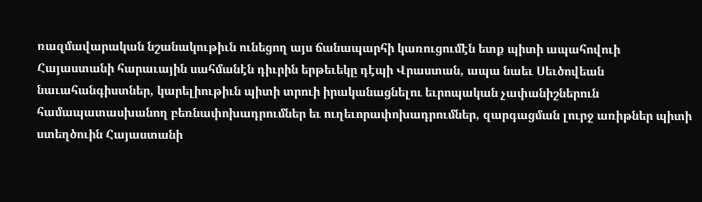ռազմավարական նշանակութիւն ունեցող այս ճանապարհի կառուցումէն ետք պիտի ապահովուի Հայաստանի հարաւային սահմանէն դիւրին երթեւեկը դէպի Վրաստան, ապա նաեւ Սեւծովեան նաւահանգիստներ, կարելիութիւն պիտի տրուի իրականացնելու եւրոպական չափանիշներուն համապատասխանող բեռնափոխադրումներ եւ ուղեւորափոխադրումներ, զարգացման լուրջ առիթներ պիտի ստեղծուին Հայաստանի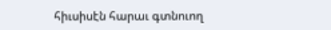հիւսիսէն հարաւ գտնուող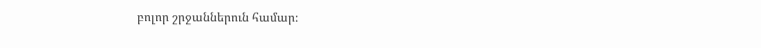բոլոր շրջաններուն համար։